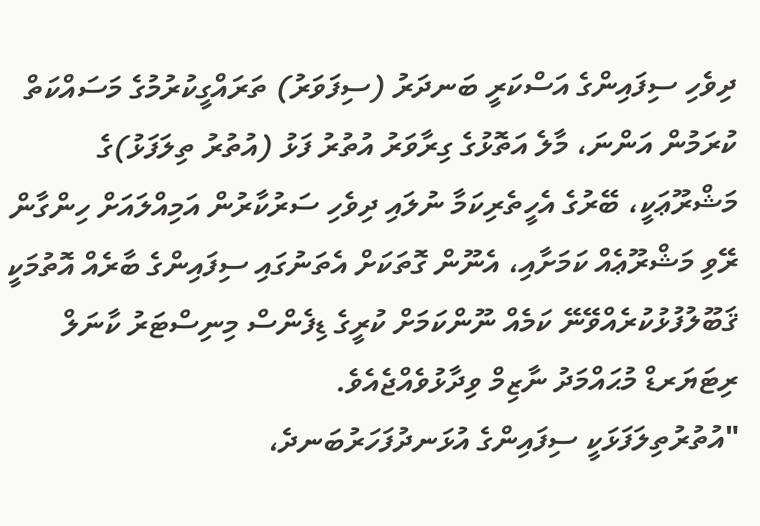ދިވެހި ސިފައިންގެ އަސްކަރީ ބަނދަރު (ސިފަވަރު) ތަރައްގީކުރުމުގެ މަސައްކަތް ކުރަމުން އަންނަ، މާލެ އަތޮޅުގެ ގިރާވަރު އުތުރު ފަޅު (އުތުރު ތިލަފަޅު)ގެ މަޝްރޫޢަކީ، ބޭރުގެ އެހީތެރިކަމާ ނުލައި ދިވެހި ސަރުކާރުން އަމިއްލައަށް ހިންގާން ރޭވި މަޝްރޫޢެއް ކަމަށާއި، އެނޫން ގޮތަކަށް އެތަނުގައި ސިފައިންގެ ބާރެއް އޮތުމަކީ ޤަބޫލުފުޅުކުރެއްވޭނޭ ކަމެއް ނޫންކަމަށް ކުރީގެ ޑިފެންސް މިނިސްޓަރު ކާނަލް ރިޓަޔަރޑް މުޙައްމަދު ނާޒިމް ވިދާޅުވެއްޖެއެވެ.
"އުތުރުތިލަފަޅަކީ ސިފައިންގެ އުޅަނދުފަހަރުބަނދެ،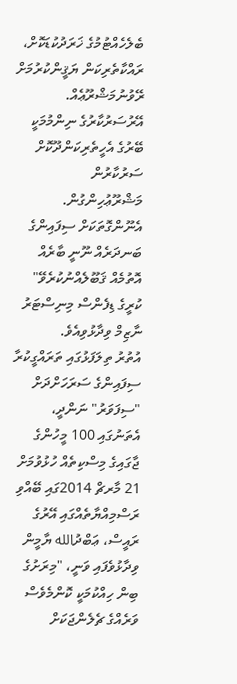ބެލެހެއްޓުމުގެ ޚަރަދުކުޑަކޮށް، ރައްކާތެރިކަން ޔަޤީންކުރުމަށް ރޭވުނުމަޝްރޫޢެއް. އޭރުސަރުކާރުގެ ނިންމުމަކީ ބޭރުގެ އެހީތެރިކަންދޫކޮށް ސަރުކާރުން މަޝްރޫޢުހިންގުން. އެނޫންގޮތަކަށް ސިފައިންގެ ބަނދަރެއް ނޫނީ ބާރެއް އޮތުމެއް ޤަބޫލެއްނުކުރެވޭ" ކުރީގެ ޑިފެންސް މިނިސްޓަރު ނާޒިމް ވިދާޅުވިއެވެ.
އުތުރު ތިލަފަޅުގައި ތަރައްގީކުރާ ސިފައިންގެ ސަރަހަށްދަށް "ސިފަވަރު" ނަންދީ، އެތަނުގައި 100 މީހުންގެ ޖާގައިގެ މިސްކިތެއް ހުޅުވުމަށް 21 މާރޗް 2014ގައި ބޭއްވި ރަސްމިއްޔާތެއްގައި އޭރުގެ ރައީސް، ޢަބްދުالله ޔާމީން ވިދާޅުވެފައި ވަނީ، "މިރަށުގެ ބިން ހިއްކުމަކީ ކޮންމެވެސް ވަރެއްގެ ޗެލެންޖަކަށް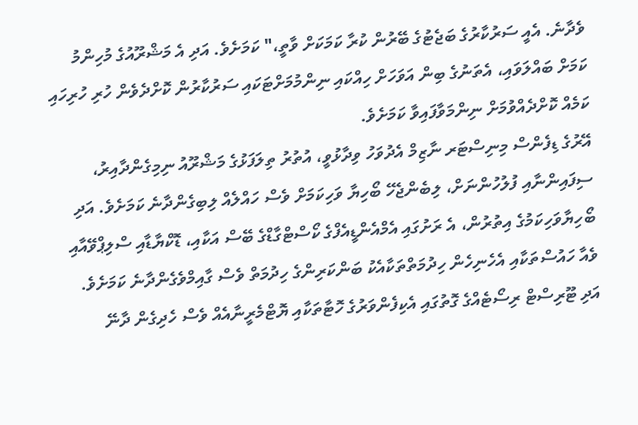ވެދާނެ. އެއީ ސަރުކާރުގެ ބަޖެޓުގެ ބޭރުން ކުރާ ކަމަކަށް ވާތީ،" ކަމަށެވެ. އަދި އެ މަޝްރޫއުގެ މުހިންމު ކަމަށް ބައްލަވައި، އެތަނުގެ ބިން އަވަހަށް ހިއްކައި ނިންމުމަށްޓަކައި ސަރުކާރުން ކޮށްދެވެން ހުރި ހުރިހައި ކަމެއް ކޮށްދެއްވުމަށް ނިންމަވާފައިވާ ކަމަށެވެ.
އޭރުގެ ޑިފެންސް މިނިސްޓަރ ނާޒިމް އެދުވަހު ވިދާޅުވީ، އުތުރު ތިލަފަޅުގެ މަޝްރޫއު ނިމިގެންދާއިރު، ސިފައިންނާއި ފުލުހުންނަށް، ލިބެންޖެހޭ ބޯހިޔާ ވަހިކަމަށް ވެސް ހައްލެއް ލިބިގެންދާނެ ކަމަށެވެ. އަދި ބޯހިޔާވަހިކަމުގެ އިތުރުން، އެ ރަށުގައި އެމްއެންޑީއެފްގެ ކޯސްޓްގާޑްގެ ބޭސް އަކާއި، ޑޮކްޔާޑާއި ސްލިޕްވޭއާއި ވެއާ ހައުސްތަކާއި އެހެނިހެން ހިދުމަތްތަކާއެކު ބަންކަރިންގެ ހިދުމަތް ވެސް ގާއިމްވެގެންދާނެ ކަމަށެވެ. އަދި ޓޫރިސްޓް ރިސޯޓެއްގެ ގޮތުގައި އެކިފެންވަރުގެ ހޮޓާތަކާއި ޔޮޓްމެރީނާއެއް ވެސް ހެދިގެން ދާނޭ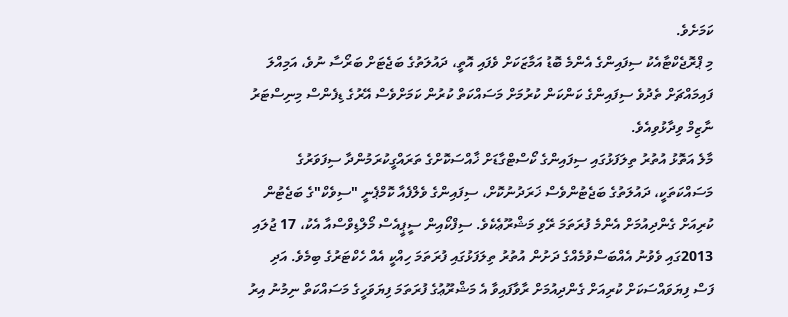ކަމަށެވެ.
މި ޕްރޮޖެކްޓާއެކު ސިފައިންގެ އެންމެ ބޮޑު އަމާޒަކަށް ވެފައި އޮތީ، ދައުލަތުގެ ބަޖެޓަށް ބަރޯސާ ނުވެ، އަމިއްލަ ފައިމައްޗަށް ތެދުވެ ސިފައިންގެ ކަންކަން ކުރުމަށް މަސައްކަތް ކުރުން ކަމަށްވެސް އޭރުގެ ޑިފެންސް މިނިސްޓަރު ނާޒިމް ވިދާޅުވިއެވެ.
މާލެ އަތޮޅު އުތުރު ތިލަފަޅުގައި ސިފައިންގެ ކޯސްޓްގާޑަށް ޚާއްސަކޮށްގެ ތަރައްގީކުރަމުންދާ ސިފަވަރުގެ މަސައްކަތަކީ، ދައުލަތުގެ ބަޖެޓުންވެސް ޚަރަދުނުކޮށް، ސިފައިންގެ ވެލްފެއާ ކޮމްޕެނީ "ސިވެކް"ގެ ބަޖެޓުން ކުރިއަށް ގެންދިއުމަށް އެންމެ ފުރަތަމަ ރޭވި މަޝްރޫޢެކެވެ. ސިފްކޯއިން ސީޕީއެސް މޯލްޑިވްސްއާ އެކު، 17 ޖުލައި 2013ގައި ވެވުނު އެއްބަސްވުމެއްގެ ދަށުން އުތުރު ތިލަފަޅުގައި ފުރަތަމަ ހިއްކީ އެއް ހެކްޓަރުގެ ބިމެވެ. އަދި ފަސް ފިޔަވައްސަކަށް ކުރިއަށް ގެންދިއުމަށް ރާވާފައިވާ އެ މަޝްރޫޢުގެ ފުރަތަމަ ފިޔަވަހީގެ މަސައްކަތް ނިމުނު އިރު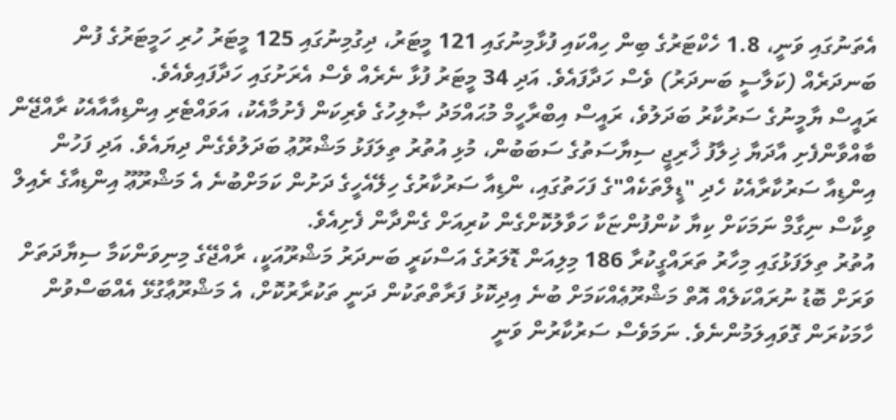އެތަނުގައި ވަނީ، 1.8 ހެކްޓަރުގެ ބިން ހިއްކައި ފުޅާމިނުގައި 121 މީޓަރު، ދިގުމިނުގައި 125 މީޓަރު ހުރި ހަމީޓަރުގެ ފުން ބަނދަރެއް (ކަލާސީ ބަނދަރު) ވެސް ހަދާފައެވެ. އަދި 34 މީޓަރު ފުޅާ ނެރެއް ވެސް އެރަށުގައި ހަދާފައިވެއެވެ.
ރައީސް ޔާމީނުގެ ސަރުކާރު ބަދަލުވެ، ރައީސް އިބްރާހީމް މުޙައްމަދު ޞާލިހުގެ ވެރިކަން ފެށުމާއެކު، އަވައްޓެރި އިންޑިއާއާއެކު ރާއްޖޭން ބާއްވާންފެށި އާދަޔާ ޚިލާފު ޚާރިޖީ ސިޔާސަތުގެ ސަބަބުން، މުޅި އުތުރު ތިލަފަޅު މަޝްރޫޢު ބަދަލުވެގެން ދިޔައެވެ. އަދި ފަހުން އިންޑިއާ ސަރުކާރާއެކު ހެދި "ޑީލްތަކެއް"ގެ ފަހަތުގައި، ންޑިއާ ސަރުކާރުގެ ހިލޭއެހީގެ ދަށުން ކަމަށްބުނެ އެ މަޝްރޫޢޫ އިންޑިއާގެ ރެއިލް ވިކާސް ނިގާމް ނަމަކަށް ކިޔާ ކުންފުންޏަކާ ހަވާލުކޮށްގެން ކުރިއަށް ގެންދާން ފެށިއެވެ.
އުތުރު ތިލަފަޅުގައި މިހާރު ތަރައްގީކުރާ 186 މިލިއަން ޑޮލަރުގެ އަސްކަރީ ބަނދަރު މަޝްރޫއަކީ، ރާއްޖޭގެ މިނިވަންކަމާ ސިޔާދަތަށް ވަރަށް ބޮޑު ނުރައްކަލެއް އޮތް މަޝްރޫޢެއްކަމަށް ބުނެ އިދިކޮޅު ފަރާތްތަކުން ދަނީ ތަކުރާރުކޮށް، އެ މަޝްރޫޢާގުޅޭ އެއްބަސްވުން ހާމަކުރަން ގޮވައިލަމުންނެވެ. ނަމަވެސް ސަރުކާރުން ވަނީ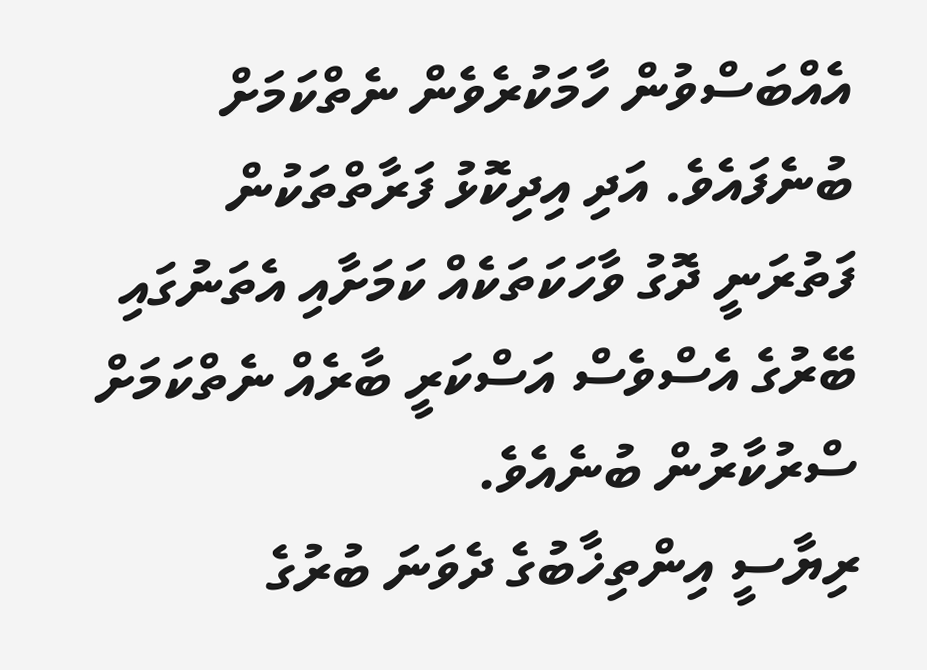އެއްބަސްވުން ހާމަކުރެވެން ނެތްކަމަށް ބުނެފައެވެ. އަދި އިދިކޮޅު ފަރާތްތަކުން ފަތުރަނީ ދޮގު ވާހަކަތަކެއް ކަމަށާއި އެތަނުގައި ބޭރުގެ އެސްވެސް އަސްކަރީ ބާރެއް ނެތްކަމަށް ސްރުކާރުން ބުނެއެވެ.
ރިޔާސީ އިންތިޚާބުގެ ދެވަނަ ބުރުގެ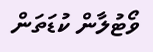ވޯޓުލާން ކުޑަތަން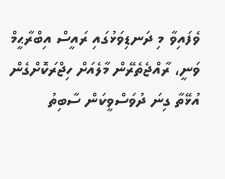ވެފައިވާ މި ދަނޑިވަޅުގައި ރައީސް އިބްރާޙީމް ވަނީ، ރާއްޖެތެރޭން މާލެއަށް ހިޖްރަކޮށްގެން އުޅޭތާ ގިނަ ދުވަސްވީކަން ސާބިތު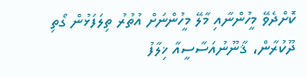ކޮށްދެވޭ މީހުންނާއި މާލޭ މީހުންނަށް އުތުރު ތިލަފަޅުން ގޯތި ދޫކުރާން، ޤާނޫނުއަސާސީއާ ޚިލާފު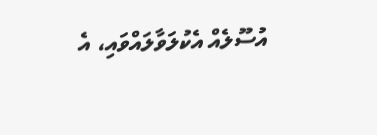އުސޫލެއް އެކުލަވާލައްވައި، އެ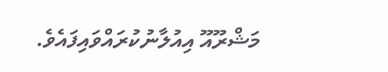މަޝްރޫއޫ އިއުލާނުކުރައްވައިފައެވެ.